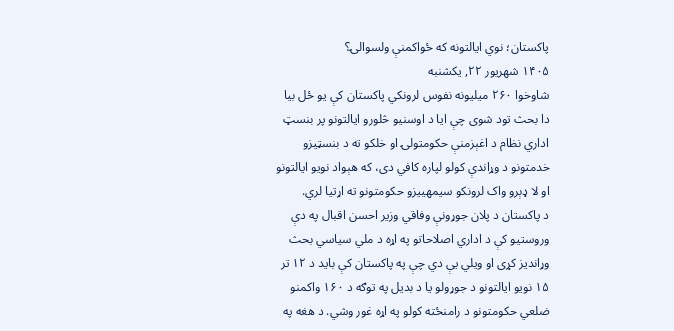پاکستان؛ نوي ایالتونه که ځواکمنې ولسوالۍ؟
۱۴۰۵ شهریور ۲۲, یکشنبه
شاوخوا ۲۶۰ میلیونه نفوس لرونکي پاکستان کې یو ځل بیا دا بحث تود شوی چې ایا د اوسنیو څلورو ایالتونو پر بنسټ اداري نظام د اغېزمنې حکومتولۍ او خلکو ته د بنسټیزو خدمتونو د وړاندې کولو لپاره کافي دی، که هېواد نویو ایالتونو او لا ډېرو واک لرونکو سیمهییزو حکومتونو ته اړتیا لري.
د پاکستان د پلان جوړونې وفاقي وزیر احسن اقبال په دې وروستیو کې د اداري اصلاحاتو په اړه د ملي سیاسي بحث وړاندیز کړی او ویلي یې دي چې په پاکستان کې باید د ۱۲ تر ۱۵ نویو ایالتونو د جوړولو یا د بدیل په توګه د ۱۶۰ واکمنو ضلعي حکومتونو د رامنځته کولو په اړه غور وشي. د هغه په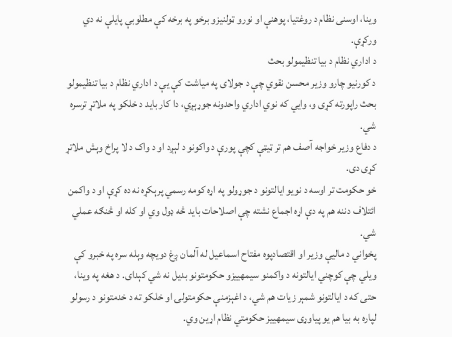وینا، اوسنی نظام د روغتیا، پوهنې او نورو ټولنیزو برخو په برخه کې مطلوبې پایلې نه دي ورکړې.
د اداري نظام د بیا تنظیمولو بحث
د کورنیو چارو وزیر محسن نقوي چې د جولای په میاشت کې یې د اداري نظام د بیا تنظیمولو بحث راپورته کړی و، وایي که نوي اداري واحدونه جوړېږي، دا کار باید د خلکو په ملاتړ ترسره شي.
د دفاع وزیر خواجه آصف هم تر ټیټې کچې پورې د واکونو د لېږد او د واک د لا پراخ وېش ملاتړ کړی دی.
خو حکومت تر اوسه د نویو ایالتونو د جوړولو په اړه کومه رسمي پرېکړه نه ده کړې او د واکمن ائتلاف دننه هم په دې اړه اجماع نشته چې اصلاحات باید څه ډول وي او کله او څنګه عملي شي.
پخواني د مالیې وزیر او اقتصادپوه مفتاح اسماعیل له آلمان ږغ دويچه وېله سره په خبرو کې ویلي چې کوچني ایالتونه د واکمنو سیمهییزو حکومتونو بدیل نه شي کېدای. د هغه په وینا، حتی که د ایالتونو شمېر زیات هم شي، د اغېزمنې حکومتولۍ او خلکو ته د خدمتونو د رسولو لپاره به بیا هم یو پیاوړی سیمهییز حکومتي نظام اړین وي.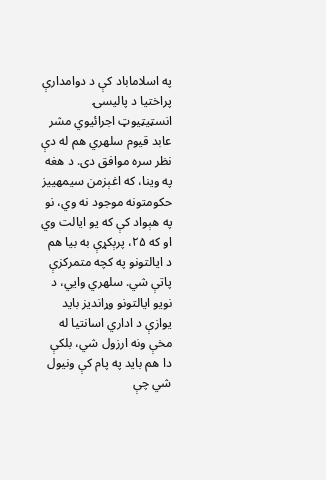په اسلاماباد کې د دوامدارې پراختیا د پالیسۍ انسټیټیوټ اجرائیوي مشر عابد قیوم سلهري هم له دې نظر سره موافق دی. د هغه په وینا، که اغېزمن سیمهییز حکومتونه موجود نه وي، نو په هېواد کې که یو ایالت وي او که ۲۵، پرېکړې به بیا هم د ایالتونو په کچه متمرکزې پاتې شي. سلهري وایي، د نویو ایالتونو وړاندیز باید یوازې د اداري اسانتیا له مخې ونه ارزول شي، بلکې دا هم باید په پام کې ونیول شي چې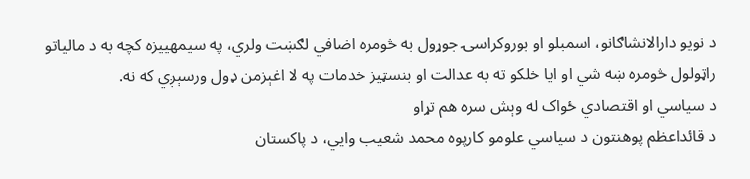د نویو دارالانشاګانو، اسمبلو او بوروکراسۍ جوړول به څومره اضافي لګښت ولري، په سیمهییزه کچه به د مالیاتو راټولول څومره ښه شي او ایا خلکو ته به عدالت او بنسټیز خدمات په لا اغېزمن ډول ورسېږي که نه.
د سیاسي او اقتصادي ځواک له وېش سره هم تړاو
د قائداعظم پوهنتون د سیاسي علومو کارپوه محمد شعیب وایي، د پاکستان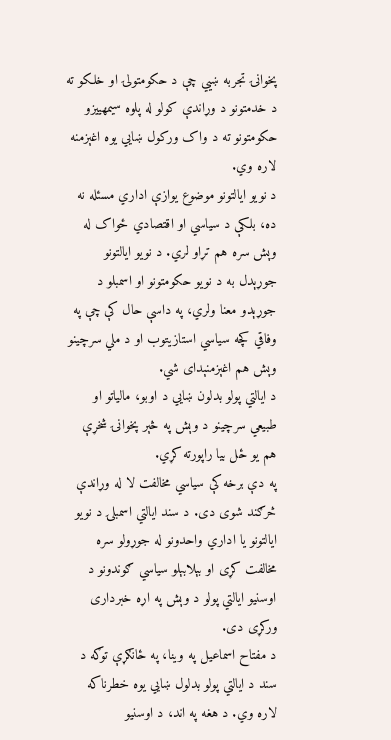پخوانۍ تجربه ښيي چې د حکومتولۍ او خلکو ته د خدمتونو د وړاندې کولو له پلوه سیمهییزو حکومتونو ته د واک ورکول ښایي یوه اغېزمنه لاره وي.
د نویو ایالتونو موضوع یوازې اداري مسئله نه ده، بلکې د سیاسي او اقتصادي ځواک له وېش سره هم تړاو لري. د نویو ایالتونو جوړېدل به د نویو حکومتونو او اسمبلو د جوړېدو معنا ولري، په داسې حال کې چې په وفاقي کچه سیاسي استازیتوب او د ملي سرچینو وېش هم اغېزمنېدای شي.
د ایالتي پولو بدلون ښایي د اوبو، مالیاتو او طبیعي سرچینو د وېش په څېر پخوانۍ شخړې هم یو ځل بیا راپورته کړي.
په دې برخه کې سیاسي مخالفت لا له وړاندې څرګند شوی دی. د سند ایالتي اسمبلۍ د نویو ایالتونو یا اداري واحدونو له جوړولو سره مخالفت کړی او بېلابېلو سیاسي ګوندونو د اوسنیو ایالتي پولو د وېش په اړه خبرداری ورکړی دی.
د مفتاح اسماعیل په وینا، په ځانګړې توګه د سند د ایالتي پولو بدلول ښایي یوه خطرناکه لاره وي. د هغه په اند، د اوسنیو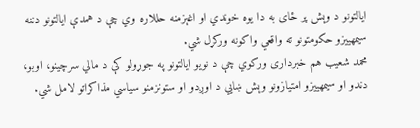ایالتونو د وېش پر ځای به دا یوه خوندي او اغېزمنه حللاره وي چې د همدې ایالتونو دننه سیمهییزو حکومتونو ته واقعي واکونه ورکړل شي.
محمد شعیب هم خبرداری ورکوي چې د نویو ایالتونو په جوړولو کې د مالي سرچینو، اوبو، دندو او سیمهییزو امتیازونو وېش ښایي د اوږدو او ستونزمنو سیاسي مذاکراتو لامل شي.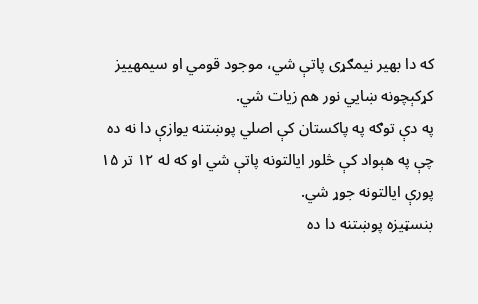که دا بهیر نیمګړی پاتې شي، موجود قومي او سیمهییز کړکېچونه ښایي نور هم زیات شي.
په دې توګه په پاکستان کې اصلي پوښتنه یوازې دا نه ده چې په هېواد کې څلور ایالتونه پاتې شي او که له ۱۲ تر ۱۵ پورې ایالتونه جوړ شي.
بنسټیزه پوښتنه دا ده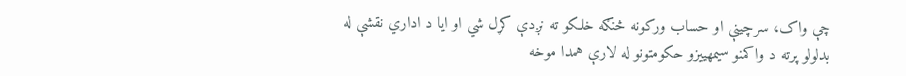چې واک، سرچینې او حساب ورکونه څنګه خلکو ته نږدې کړل شي او ایا د اداري نقشې له بدلولو پرته د واکمنو سیمهییزو حکومتونو له لارې همدا موخه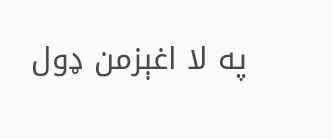په لا اغېزمن ډول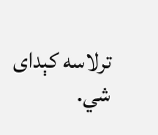ترلاسه کېدای شي.